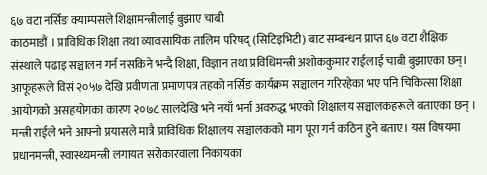६७ वटा नर्सिङ क्याम्पसले शिक्षामन्त्रीलाई बुझाए चाबी
काठमाडौं । प्राविधिक शिक्षा तथा व्यावसायिक तालिम परिषद् (सिटिइभिटी) बाट सम्बन्धन प्राप्त ६७ वटा शैक्षिक संस्थाले पढाइ सञ्चालन गर्न नसकिने भन्दै शिक्षा, विज्ञान तथा प्रविधिमन्त्री अशोककुमार राईलाई चाबी बुझाएका छन्। आफूहरूले विसं २०५७ देखि प्रवीणता प्रमाणपत्र तहको नर्सिङ कार्यक्रम सञ्चालन गरिरहेका भए पनि चिकित्सा शिक्षा आयोगको असहयोगका कारण २०७८ सालदेखि भने नयाँ भर्ना अवरुद्ध भएको शिक्षालय सञ्चालकहरूले बताएका छन् । मन्त्री राईले भने आफ्नो प्रयासले मात्रै प्राविधिक शिक्षालय सञ्चालकको माग पूरा गर्न कठिन हुने बताए। यस विषयमा प्रधानमन्त्री, स्वास्थ्यमन्त्री लगायत सरोकारवाला निकायका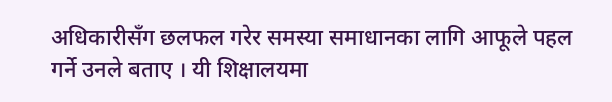अधिकारीसँग छलफल गरेर समस्या समाधानका लागि आफूले पहल गर्ने उनले बताए । यी शिक्षालयमा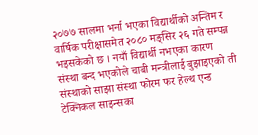२०७७ सालमा भर्ना भएका विद्यार्थीको अन्तिम र वार्षिक परीक्षासमेत २०८० मङ्सिर २६ गते सम्पन्न भइसकेको छ । नयाँ विद्यार्थी नभएका कारण संस्था बन्द भएकोले चाबी मन्त्रीलाई बुझाइएको ती संस्थाको साझा संस्था फोरम फर हेल्थ एन्ड टेक्निकल साइन्सका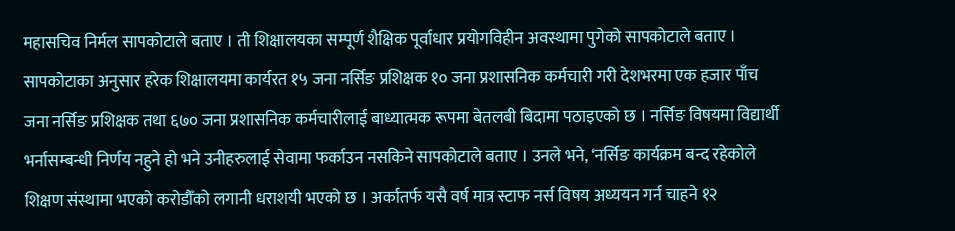महासचिव निर्मल सापकोटाले बताए । ती शिक्षालयका सम्पूर्ण शैक्षिक पूर्वाधार प्रयोगविहीन अवस्थामा पुगेको सापकोटाले बताए । सापकोटाका अनुसार हरेक शिक्षालयमा कार्यरत १५ जना नर्सिङ प्रशिक्षक १० जना प्रशासनिक कर्मचारी गरी देशभरमा एक हजार पाँच जना नर्सिङ प्रशिक्षक तथा ६७० जना प्रशासनिक कर्मचारीलाई बाध्यात्मक रूपमा बेतलबी बिदामा पठाइएको छ । नर्सिङ विषयमा विद्यार्थी भर्नासम्बन्धी निर्णय नहुने हो भने उनीहरुलाई सेवामा फर्काउन नसकिने सापकोटाले बताए । उनले भने, ‘नर्सिङ कार्यक्रम बन्द रहेकोले शिक्षण संस्थामा भएको करोडौँको लगानी धराशयी भएको छ । अर्कातर्फ यसै वर्ष मात्र स्टाफ नर्स विषय अध्ययन गर्न चाहने १२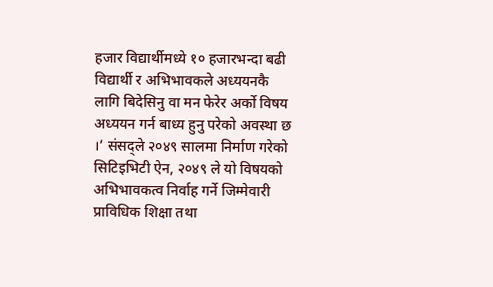हजार विद्यार्थीमध्ये १० हजारभन्दा बढी विद्यार्थी र अभिभावकले अध्ययनकै लागि बिदेसिनु वा मन फेरेर अर्को विषय अध्ययन गर्न बाध्य हुनु परेको अवस्था छ ।’ संसद्ले २०४९ सालमा निर्माण गरेको सिटिइभिटी ऐन, २०४९ ले यो विषयको अभिभावकत्व निर्वाह गर्ने जिम्मेवारी प्राविधिक शिक्षा तथा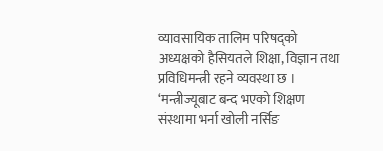व्यावसायिक तालिम परिषद्को अध्यक्षको हैसियतले शिक्षा, विज्ञान तथा प्रविधिमन्त्री रहने व्यवस्था छ । ‘मन्त्रीज्यूबाट बन्द भएको शिक्षण संस्थामा भर्ना खोली नर्सिङ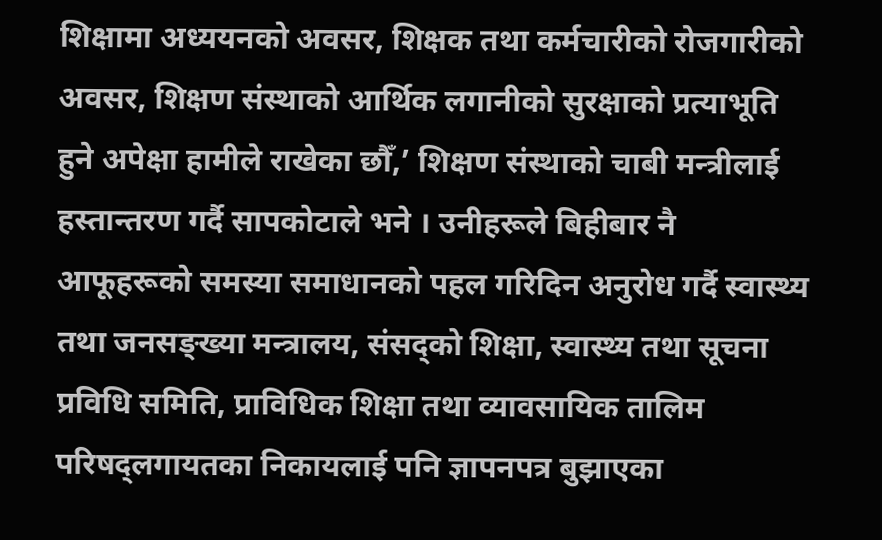शिक्षामा अध्ययनको अवसर, शिक्षक तथा कर्मचारीको रोजगारीको अवसर, शिक्षण संस्थाको आर्थिक लगानीको सुरक्षाको प्रत्याभूति हुने अपेक्षा हामीले राखेका छौँ,’ शिक्षण संस्थाको चाबी मन्त्रीलाई हस्तान्तरण गर्दै सापकोटाले भने । उनीहरूले बिहीबार नै आफूहरूको समस्या समाधानको पहल गरिदिन अनुरोध गर्दै स्वास्थ्य तथा जनसङ्ख्या मन्त्रालय, संसद्को शिक्षा, स्वास्थ्य तथा सूचना प्रविधि समिति, प्राविधिक शिक्षा तथा व्यावसायिक तालिम परिषद्लगायतका निकायलाई पनि ज्ञापनपत्र बुझाएका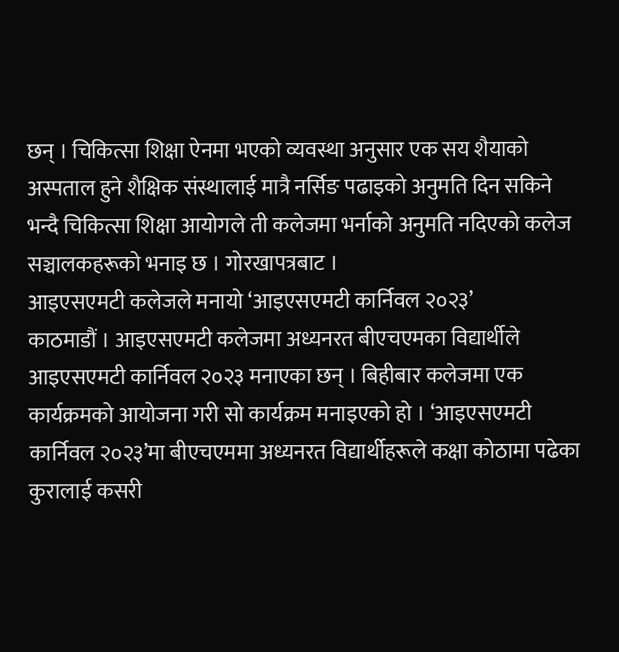छन् । चिकित्सा शिक्षा ऐनमा भएको व्यवस्था अनुसार एक सय शैयाको अस्पताल हुने शैक्षिक संस्थालाई मात्रै नर्सिङ पढाइको अनुमति दिन सकिने भन्दै चिकित्सा शिक्षा आयोगले ती कलेजमा भर्नाको अनुमति नदिएको कलेज सञ्चालकहरूको भनाइ छ । गोरखापत्रबाट ।
आइएसएमटी कलेजले मनायो ‘आइएसएमटी कार्निवल २०२३’
काठमाडौं । आइएसएमटी कलेजमा अध्यनरत बीएचएमका विद्यार्थीले आइएसएमटी कार्निवल २०२३ मनाएका छन् । बिहीबार कलेजमा एक कार्यक्रमको आयोजना गरी सो कार्यक्रम मनाइएको हो । ‘आइएसएमटी कार्निवल २०२३’मा बीएचएममा अध्यनरत विद्यार्थीहरूले कक्षा कोठामा पढेका कुरालाई कसरी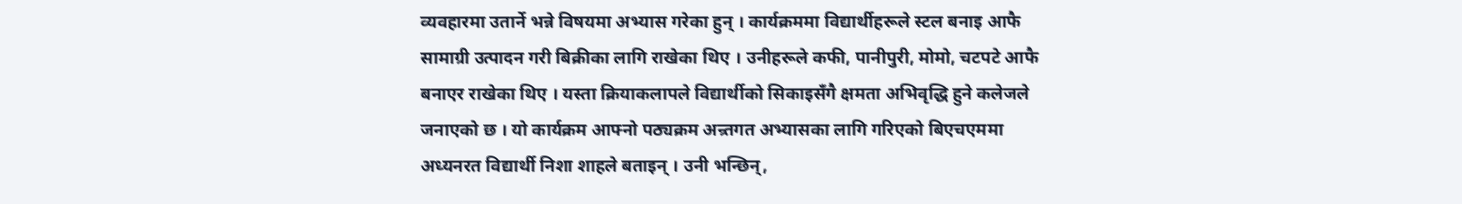व्यवहारमा उतार्ने भन्ने विषयमा अभ्यास गरेका हुन् । कार्यक्रममा विद्यार्थीहरूले स्टल बनाइ आफै सामाग्री उत्पादन गरी बिक्रीका लागि राखेका थिए । उनीहरूले कफी, पानीपुरी, मोमो, चटपटे आफै बनाएर राखेका थिए । यस्ता क्रियाकलापले विद्यार्थीको सिकाइसँगै क्षमता अभिवृद्धि हुने कलेजले जनाएको छ । यो कार्यक्रम आफ्नो पठ्यक्रम अन्र्तगत अभ्यासका लागि गरिएको बिएचएममा अध्यनरत विद्यार्थी निशा शाहले बताइन् । उनी भन्छिन्,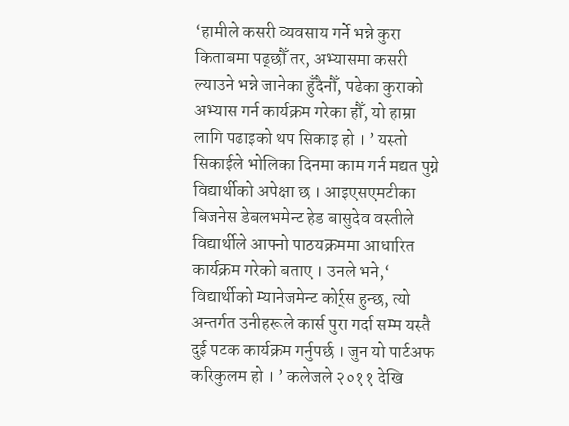‘हामीले कसरी व्यवसाय गर्ने भन्ने कुरा किताबमा पढ्छौँ तर, अभ्यासमा कसरी ल्याउने भन्ने जानेका हुँदैनौँ, पढेका कुराको अभ्यास गर्न कार्यक्रम गरेका हौँ, यो हाम्रा लागि पढाइको थप सिकाइ हो । ’ यस्तो सिकाईले भोलिका दिनमा काम गर्न मद्यत पुग्ने विद्यार्थीको अपेक्षा छ । आइएसएमटीका बिजनेस डेबलभमेन्ट हेड बासुदेव वस्तीले विद्यार्थीले आफ्नो पाठयक्रममा आधारित कार्यक्रम गरेको बताए । उनले भने,‘ विद्यार्थीको म्यानेजमेन्ट कोर्र्स हुन्छ, त्यो अन्तर्गत उनीहरूले कार्स पुरा गर्दा सम्म यस्तै दुई पटक कार्यक्रम गर्नुपर्छ । जुन यो पार्टअफ करिकुलम हो । ’ कलेजले २०११ देखि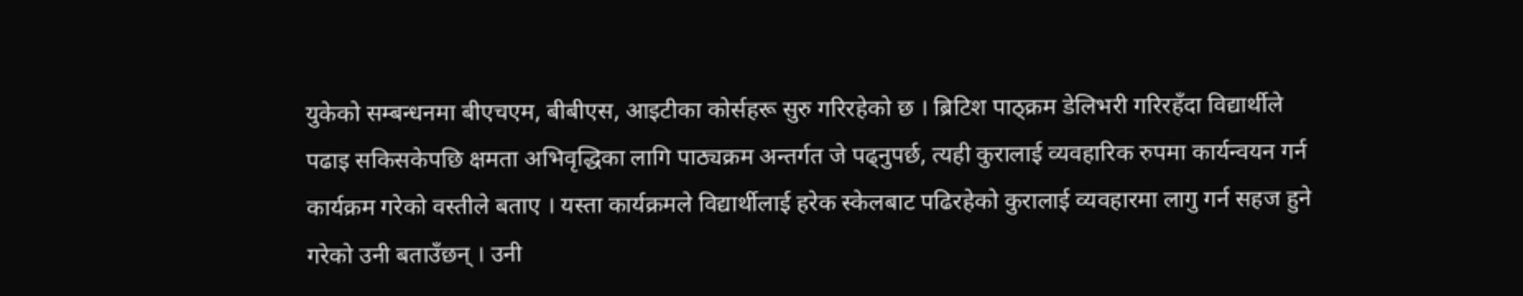युकेको सम्बन्धनमा बीएचएम, बीबीएस, आइटीका कोर्सहरू सुरु गरिरहेको छ । ब्रिटिश पाठ्क्रम डेलिभरी गरिरहँदा विद्यार्थीले पढाइ सकिसकेपछि क्षमता अभिवृद्धिका लागि पाठ्यक्रम अन्तर्गत जे पढ्नुपर्छ, त्यही कुरालाई व्यवहारिक रुपमा कार्यन्वयन गर्न कार्यक्रम गरेको वस्तीले बताए । यस्ता कार्यक्रमले विद्यार्थीलाई हरेक स्केलबाट पढिरहेको कुरालाई व्यवहारमा लागु गर्न सहज हुने गरेको उनी बताउँछन् । उनी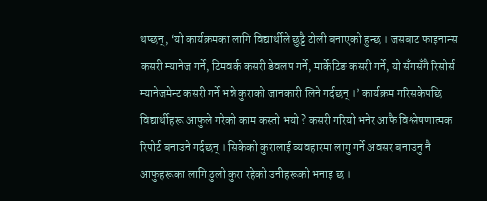थप्छन्, ‘यो कार्यक्रमका लागि विद्यार्थीले छुट्टै टोली बनाएको हुन्छ । जसबाट फाइनान्स कसरी म्यानेज गर्ने, टिमवर्क कसरी डेवलप गर्ने, मार्केटिङ कसरी गर्ने, यो सँगसँगै रिसोर्स म्यानेजमेन्ट कसरी गर्ने भन्ने कुराको जानकारी लिने गर्दछन् ।’ कार्यक्रम गरिसकेपछि विद्यार्थीहरू आफुले गरेको काम कस्तो भयो ? कसरी गरियो भनेर आफै विश्लेषणात्मक रिपोर्ट बनाउने गर्दछन् । सिकेको कुरालाई व्यवहारमा लागु गर्ने अवसर बनाउनु नै आफुहरूका लागि ठुलो कुरा रहेको उनीहरूको भनाइ छ ।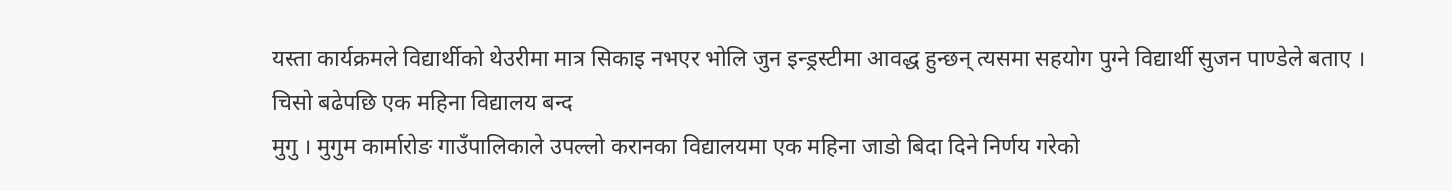यस्ता कार्यक्रमले विद्यार्थीको थेउरीमा मात्र सिकाइ नभएर भोलि जुन इन्ड्रस्टीमा आवद्ध हुन्छन् त्यसमा सहयोग पुग्ने विद्यार्थी सुजन पाण्डेले बताए ।
चिसो बढेपछि एक महिना विद्यालय बन्द
मुगु । मुगुम कार्मारोङ गाउँपालिकाले उपल्लो करानका विद्यालयमा एक महिना जाडो बिदा दिने निर्णय गरेको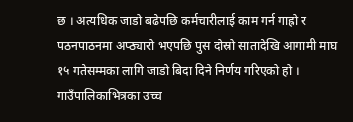छ । अत्यधिक जाडो बढेपछि कर्मचारीलाई काम गर्न गाह्रो र पठनपाठनमा अप्ठ्यारो भएपछि पुस दोस्रो सातादेखि आगामी माघ १५ गतेसम्मका लागि जाडो बिदा दिने निर्णय गरिएको हो । गाउँपालिकाभित्रका उच्च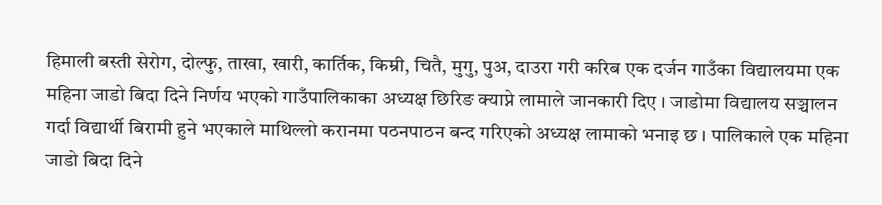हिमाली बस्ती सेरोग, दोल्फु, ताखा, खारी, कार्तिक, किम्री, चितै, मुगु, पुअ, दाउरा गरी करिब एक दर्जन गाउँका विद्यालयमा एक महिना जाडो बिदा दिने निर्णय भएको गाउँपालिकाका अध्यक्ष छिरिङ क्याप्ने लामाले जानकारी दिए । जाडोमा विद्यालय सञ्चालन गर्दा विद्यार्थी बिरामी हुने भएकाले माथिल्लो करानमा पठनपाठन बन्द गरिएको अध्यक्ष लामाको भनाइ छ । पालिकाले एक महिना जाडो बिदा दिने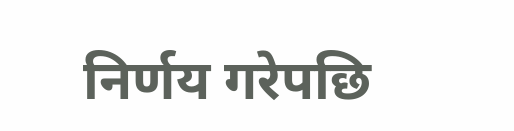निर्णय गरेपछि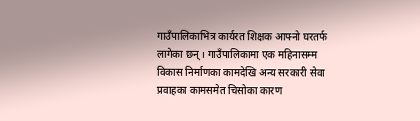गाउँपालिकाभित्र कार्यरत शिक्षक आफ्नो घरतर्फ लागेका छन् । गाउँपालिकामा एक महिनासम्म विकास निर्माणका कामदेखि अन्य सरकारी सेवा प्रवाहका कामसमेत चिसोका कारण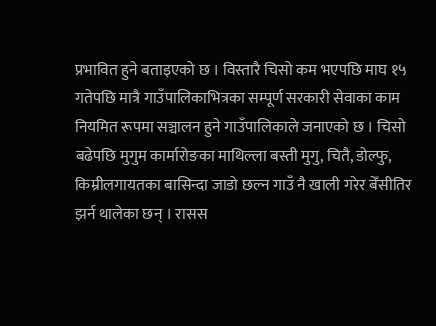प्रभावित हुने बताइएको छ । विस्तारै चिसो कम भएपछि माघ १५ गतेपछि मात्रै गाउँपालिकाभित्रका सम्पूर्ण सरकारी सेवाका काम नियमित रूपमा सञ्चालन हुने गाउँपालिकाले जनाएको छ । चिसो बढेपछि मुगुम कार्मारोङका माथिल्ला बस्ती मुगु, चितै, डोल्फु, किम्रीलगायतका बासिन्दा जाडो छल्न गाउँ नै खाली गरेर बेँसीतिर झर्न थालेका छन् । रासस